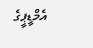އެމްޑީޕީގެ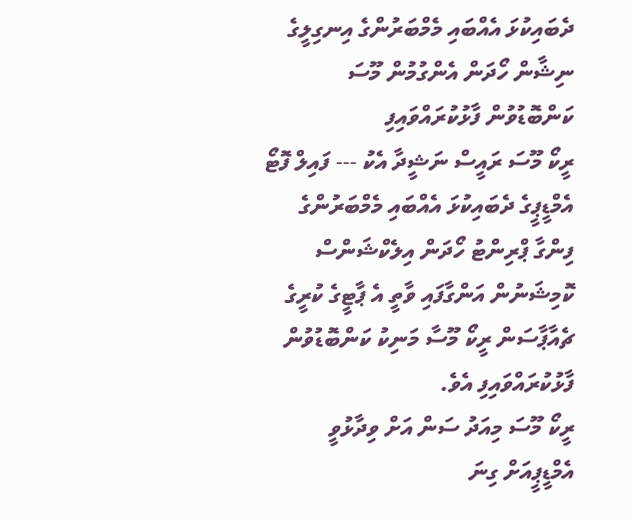ދެބައިކުޅަ އެއްބައި މެމްބަރުންގެ އިނގިލީގެ ނިޝާން ހޯދަން އެންގުމުން މޫސަ ކަންބޮޑުވުން ފާޅުކުރައްވައިފި
ރީކޯ މޫސަ ރައީސް ނަޝީދާ އެކު --- ފައިލް ފޮޓޯ
އެމްޑީޕީގެ ދެބައިކުޅަ އެއްބައި މެމްބަރުންގެ ފިންގާ ޕްރިންޓު ހޯދަން އިލެކްޝަންސް ކޮމިޝަނުން އަންގާފައި ވާތީ އެ ޕާޓީގެ ކުރީގެ ޗެއާޕާސަން ރީކޯ މޫސާ މަނިކު ކަންބޮޑުވުން ފާޅުކުރައްވައިފި އެވެ.
ރީކޯ މޫސަ މިއަދު ސަން އަށް ވިދާޅުވީ އެމްޑީޕީއަށް ގިނަ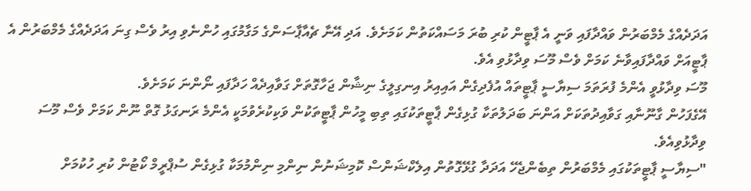އަދަދެއްގެ މެމްބަރުން ވައްދާފައި ވަނީ އެ ޕާޓީން ކުރި ބުރަ މަސައްކަތުން ކަމަށެވެ. އަދި އޭނާ ޗެއާޕާސަންގެ މަގާމުގައި ހުންނެވި އިރު ވެސް ގިނަ އަދަދެއްގެ މެމްބަރުން އެ ޕާޓީއަށް ވައްދާފައިވާނެ ކަމަށް ވެސް މޫސަ ވިދާޅުވި އެވެ.
މޫސަ ވިދާޅުވީ އެންމެ ފުރަތަމަ ސިޔާސީ ޕާޓީތައް އުފެދިގެން އައިއިރު އިނގިލީގެ ނިޝާން ޖަހާގޮތަށް ގަވާއިދެއް ހަދާފައި ނޯންނަ ކަމަށެވެ.
އޭގެފަހުން ގާނޫނާއި ގަވާއިދުތަކަށް އަންނަ ބަދަލުތަކާ ގުޅިގެން ޕާޓީތަކުގައި ތިބި މީހުން ޕާޓީތަކުން ވަކިކުރެވުމަކީ އެންމެ ރަނގަޅު ގޮތް ނޫން ކަމަށް ވެސް މޫސަ ވިދާޅުވިއެވެ.
"ސިޔާސީ ޕާޓީތަކުގައި މެމްބަރުން ތިބެންޖެހޭ އަދަދާ ގުޅޭގޮތުން އިލެކްޝަންސް ކޮމިޝަނުން ނިންމި ނިންމުމަކާ ގުޅިގެން ސުޕްރީމް ކޯޓުން ކުރި ހުކުމަށް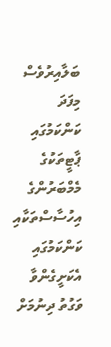ބަލާއިރުވެސް މިފަދަ ކަންކަމުގައި ޕާޓީތަކުގެ މެމްބަރުންގެ އިހުސާސްތަކާއި ކަންކަމުގައި އެކަށީގެންވާ ވަގުތު ދިނުމަށް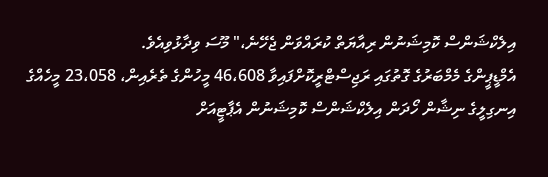އިލެކްޝަންސް ކޮމިޝަނުން ރިއާޔަތް ކުރައްވަން ޖެހޭނެ،" މޫސަ ވިދާޅުވިއެވެ.
އެމްޑީޕީންގެ މެމްބަރުގެ ގޮތުގައި ރަޖިސްޓްރީކޮށްފައިވާ 46،608 މީހުންގެ ތެރެއިން، 23،058 މީހެއްގެ އިނގިލީގެ ނިޝާން ހޯދަން އިލެކްޝަންސް ކޮމިޝަނުން އެޕާޓީއަށް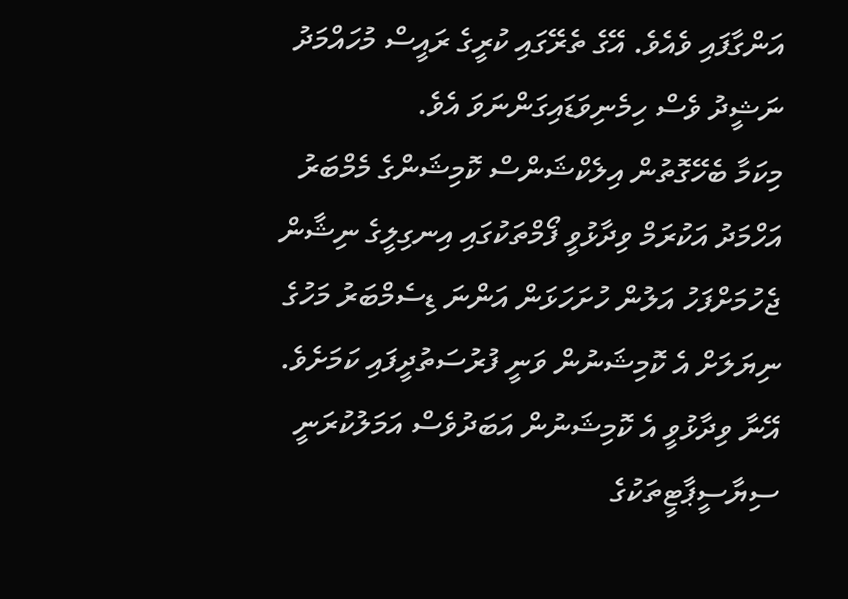އަންގާފައި ވެއެވެ. އޭގެ ތެރޭގައި ކުރީގެ ރައީސް މުހައްމަދު ނަޝީދު ވެސް ހިމެނިވަޑައިގަންނަވަ އެވެ.
މިކަމާ ބެހޭގޮތުން އިލެކްޝަންސް ކޮމިޝަންގެ މެމްބަރު އަހްމަދު އަކުރަމް ވިދާޅުވީ ފޯމްތަކުގައި އިނގިލީގެ ނިޝާން ޖެހުމަށްފަހު އަލުން ހުށަހަޅަން އަންނަ ޑިސެމްބަރު މަހުގެ ނިޔަލަށް އެ ކޮމިޝަނުން ވަނީ ފުރުސަތުދީފައި ކަމަށެވެ.
އޭނާ ވިދާޅުވީ އެ ކޮމިޝަނުން އަބަދުވެސް އަމަލުކުރަނީ ސިޔާސީޕާޓީތަކުގެ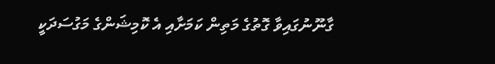ގާނޫނުގައިވާ ގޮތުގެ މަތިން ކަމަށާއި އެ ކޮމިޝަންގެ މަގުސަދަކީ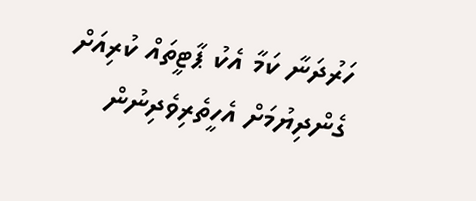ހަރުދަނާ ކަމާ އެކު ޕާޓީތައް ކުރިއަށް ގެންދިޔުމަށް އެހީތެރިވެދިނުން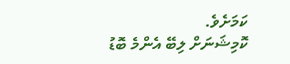ކަމަށެވެ.
ކޮމިޝަނަށް ލިބޭ އެންމެ ބޮޑު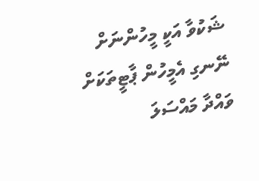ޝަކުވާ އަކީ މީހުންނަށް ނޭނގި އެމީހުން ޕާޓީތަކަށް ވައްދާ މައްސަލަ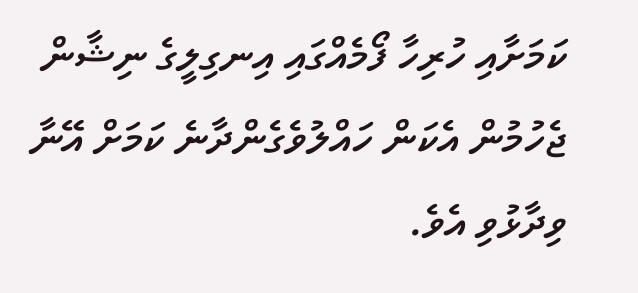ކަމަށާއި ހުރިހާ ފޯމެއްގައި އިނގިލީގެ ނިޝާން ޖެހުމުން އެކަން ހައްލުވެގެންދާނެ ކަމަށް އޭނާ ވިދާޅުވި އެވެ.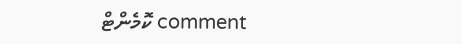comment ކޮމެންޓް